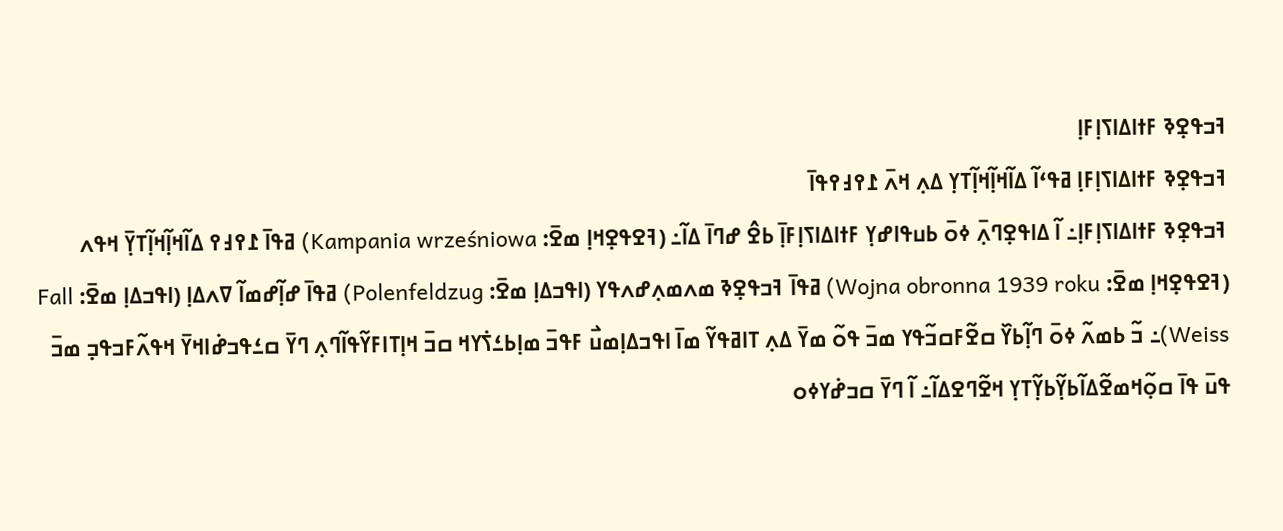ߔߏߟߐ߲ߢ ߓߙߊߡߊߖߊ߲ߓߊ߲
ߔߏߟߐ߲ߢ ߓߙߊߡߊߖߊ߲ߓߊ߲ ߥߟߵߊ߬ ߡߊ߬ߞߊ߲߬ߞߊ߲߬ߠߌ߲ ߡߍ߲ ߞߍ߫ ߁߉߃߉ߟߊ߫
ߔߏߟߐ߲ߢ ߓߙߊߡߊߖߊ߲ߓߊ߲߸ ߊ߬ ߡߊߟߐ߲ߣߍ߲߫ ߦߋ߫ ߕߎߟߊߝߌ߲ ߓߙߊߡߊߖߊ߲ߓߊ߲߫ ߕߐ߮ ߝߣߊ߫ ߡߊ߬߸ (ߔߐߟߐ߲ߞߊ߲ ߘߐ߫: Kampania wrześniowa) ߥߟߊ߫ ߁߉߃߉ ߡߊ߬ߞߊ߲߬ߞߊ߲߬ߠߌ߲߫ ߞߟߍ (ߔߐߟߐ߲ߞߊ߲ ߘߐ߫: Wojna obronna 1939 roku) ߥߟߊ߫ ߔߏߟߐ߲ߢ ߘߍߘߍ߲ߝߍߟߌ (ߊߟߏߡߊ߲ ߘߐ߫: Polenfeldzug) ߥߟߊ߫ ߝߊ߲߬ߝߘߊ߬ ߜߍߡߊ߲ (ߊߟߏߡߊ߲ ߘߐ߫: Fall Weiss)߸ ߏ߬ ߕߘߍ߬ ߦߋ߫ ߣߊ߲߬ߕߌ߰ ߛߐ߬ߓߛߏ߬ߟߌ ߘߏ߫ ߟߋ߬ ߘߌ߫ ߡߍ߲ ߠߊߥߟߌ߬ ߘߊ߫ ߊߟߏߡߊ߲ߘߎ߯ ߓߟߏ߫ ߘߊ߲ߕߑߖ߭ߌߞ ߛߏ߫ ߞߊ߲ߠߊߓߌ߬ߟߊ߬ߣߍ߲ ߣߌ߫ ߛߑߟߏߝ߭ߊߞߌ߫ ߞߟߍ߬ߓߏߟߏ߲ ߘߏ߫ ߟߎ߫ ߟߊ߫ ߛߋ߲߬ߞߘߐ߬ߡߊ߬ߕߌ߲߬ߕߌ߲߬ߠߌ߲ ߞߐ߬ߣߐߡߊ߬߸ ߊ߬ ߣߌ߫ ߛߏߝ߭ߌߦߋ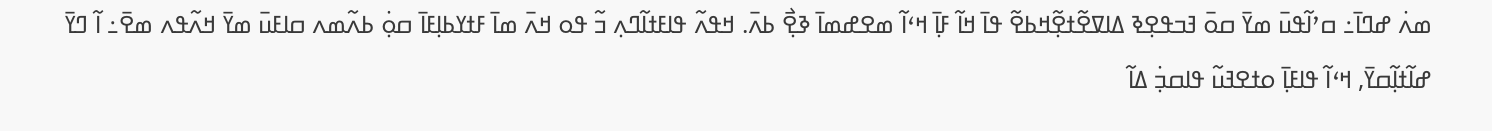ߘߍ߭ ߝߣߊ߫߸ ߛߴߊ߬ߟߎ߫ ߘߌ߫ ߛߋ߫ ߔߏߟߐ߲ߢ ߡߊߜߐ߬ߙߐ߲߬ߞߕߐ߬ ߟߊ߫ ߞߊ߬ ߓߊ߲߫ ߞߵߊ߬ ߘߐߝߘߊ߫ ߢߐ߲߯ ߕߍ߫. ߞߟߍ߬ ߟߊߓߙߊ߬ߣߍ߲ ߏ߬ ߟߋ ߞߍ߫ ߘߊ߫ ߓߙߌߕߊ߲ߓߊ߫ ߛߋ߲߭ ߕߍ߬ߘߍ ߛߊߓߎ߫ ߘߌ߫ ߞߍ߬ߟߍ ߘߐ߫߸ ߊ߬ ߣߌ߫ ߝߊ߬ߙߊ߲߬ߛߌ߫, ߞߵߊ߬ ߟߊߓߊ߲߫ ߋߙߐߔߎ߬ ߟߊߛߏ߲߭ ߡߊ߬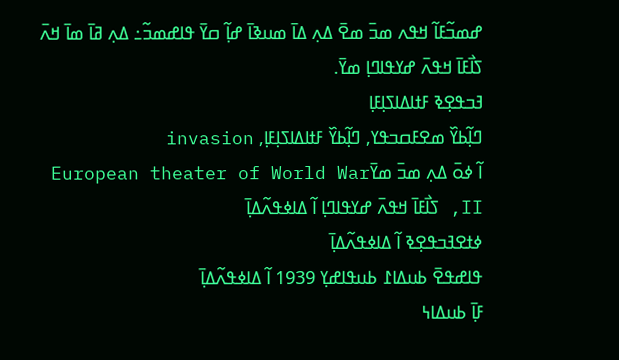ߝߘߏ߬ߓߊ߬ ߞߟߍ ߘߏ߫ ߘߐ߫ ߡߍ߲ ߡߊ߫ ߘߎߢߊ߫ ߝߊ߲߬ ߛߌ߫ ߟߊߝߘߏ߬߸ ߡߍ߲ ߥߊ߫ ߘߊ߫ ߞߍ߫ ߖߊ߯ߓߊ߫ ߞߟߍ߫ ߝߌߟߊߣߊ߲ ߘߌ߫.
ߔߏߟߐ߲ߢ ߓߙߊߡߊߖߊ߲ߓߊ߲
ߣߊ߲߬ߕߌ߰ ߘߐߓߛߏߟߌ, ߣߊ߲߬ߕߌ߰ ߓߙߊߡߊߖߊ߲ߓߊ߲, invasion
ߊ߬ ߦߋ߫ ߡߍ߲ ߘߏ߫ ߘߌ߫European theater of World War II, ߖߊ߯ߓߊ߫ ߞߟߍ߫ ߝߌߟߊߣߊ߲ ߊ߬ ߡߊߦߟߍ߬ߡߊ߲߫
ߦߙߐߔߏߟߐ߲ߢ ߊ߬ ߡߊߦߟߍ߬ߡߊ߲߫
ߟߊߝߟߐ߫ ߕߎߡߊ߁ ߕߎߟߊߝߌ߲ 1939 ߊ߬ ߡߊߦߟߍ߬ߡߊ߲߫
ߓߊ߲߫ ߕߎߡߊ߆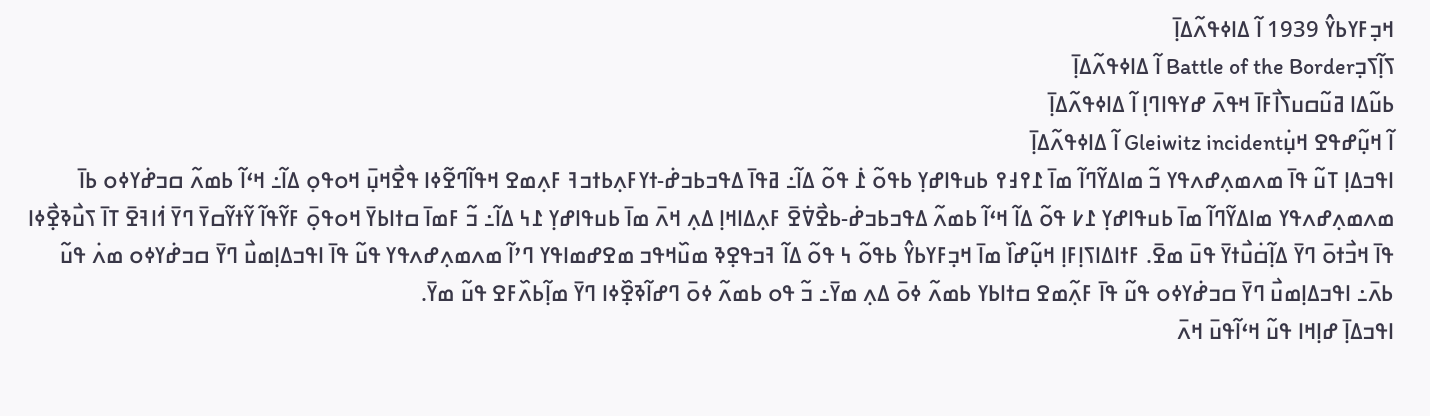ߞߏ߲ߓߌߕߌ߮ 1939 ߊ߬ ߡߊߦߟߍ߬ߡߊ߲߫
ߖߊ߲߬ߖߏ߲Battle of the Border ߊ߬ ߡߊߦߟߍ߬ߡߊ߲߫
ߕߎ߬ߡߊ ߥߎ߬ߛߎߖߊ߯ߓߊ߫ ߞߟߍ߫ ߝߌߟߊߣߊ߲ ߊ߬ ߡߊߦߟߍ߬ߡߊ߲߫
ߊ߬ ߞߎ߲߬ߝߟߐ ߞߎ߲߭Gleiwitz incident ߊ߬ ߡߊߦߟߍ߬ߡߊ߲߫
ߊߟߏߡߊ߲ ߠߎ߬ ߟߊ߫ ߘߍߘߍ߲ߝߍߟߌ ߏ߬ ߘߊߡߌ߬ߣߊ߬ ߘߊ߫ ߁߉߃߉ ߕߎߟߊߝߌ߲ ߕߟߋ߬ ߁߭ ߟߋ߬ ߡߊ߬߸ ߥߟߊ߫ ߡߟߏߕߏߝ߭-ߙߌߓߍ߲ߕߙߏߔ ߓߍ߲ߘߐ ߞߟߊ߬ߣߐ߬ߦߊ ߟߐ߯ߞߎ߲߫ ߞߋߟߋ߲ ߡߊ߬߸ ߞߵߊ߬ ߕߘߍ߬ ߛߏߝ߭ߌߦߋ ߕߊ߫ ߘߍߘߍ߲ߝߍߟߌ ߘߊߡߌ߬ߣߊ߬ ߘߊ߫ ߕߎߟߊߝߌ߲ ߁߇ ߟߋ߬ ߡߊ߬ ߞߵߊ߬ ߕߘߍ߬ ߡߟߏߕߏߝ߭-ߕߐ߯ߜ߭ߐ߫ ߓߍ߲ߡߊߞߊ߲ ߡߍ߲ ߞߍ߫ ߘߊ߫ ߕߎߟߊߝߌ߲ ߁߆ ߡߊ߬߸ ߏ߬ ߓߘߊ߫ ߛߙߊߕߌ߫ ߞߋߟߋ߲߫ ߓߌ߬ߟߊ߬ ߌ߬ߙߌ߬ߛߌ߫ ߣߌ߫ ߗ߭ߊߔߐ߫ ߠߊ߫ ߖߎ߯ߢߐ߲߯ߦߊ ߟߊ߫ ߞߏ߯ߙߋ߫ ߣߌ߫ ߡߊ߲߬ߛ߭ߎ߯ߙߌ߫ ߟߎ߫ ߘߐ߫. ߓߙߊߡߊߖߊ߲ߓߊ߲ ߞߎ߲߬ߝߊ߰ ߘߊ߫ ߞߏ߲ߓߌߕߌ߮ ߕߟߋ߬ ߆ ߟߋ߬ ߡߊ߬ ߔߏߟߐ߲ߢ ߘߎ߰ߞߟߏ ߘߐߝߘߊߟߌ ߣߴߊ߬ ߘߍߘߍ߲ߝߍߟߌ ߟߎ߬ ߟߊ߫ ߊߟߏߡߊ߲ߘߎ߯ ߣߌ߫ ߛߏߝ߭ߌߦߋ ߘߍ߭ ߟߎ߬ ߕߍ߫߸ ߊߟߏߡߊ߲ߘߎ߯ ߣߌ߫ ߛߏߝ߭ߌߦߋ ߟߎ߬ ߟߊ߫ ߓߍ߲߬ߘߐ ߛߙߊߕߌ ߕߘߍ߬ ߦߋ߫ ߡߍ߲ ߘߌ߫߸ ߏ߬ ߟߋ ߕߘߍ߬ ߦߋ߫ ߣߝߊ߬ߢߐ߲߰ߦߊ ߣߌ߫ ߘߊ߲߬ߕߍ߰ߓߐ ߟߎ߬ ߘߌ߫.
ߊߟߏߡߊ߲߫ ߝߊ߲ߞߊ ߟߎ߬ ߞߵߊ߬ߟߎ߫ ߞߍ߫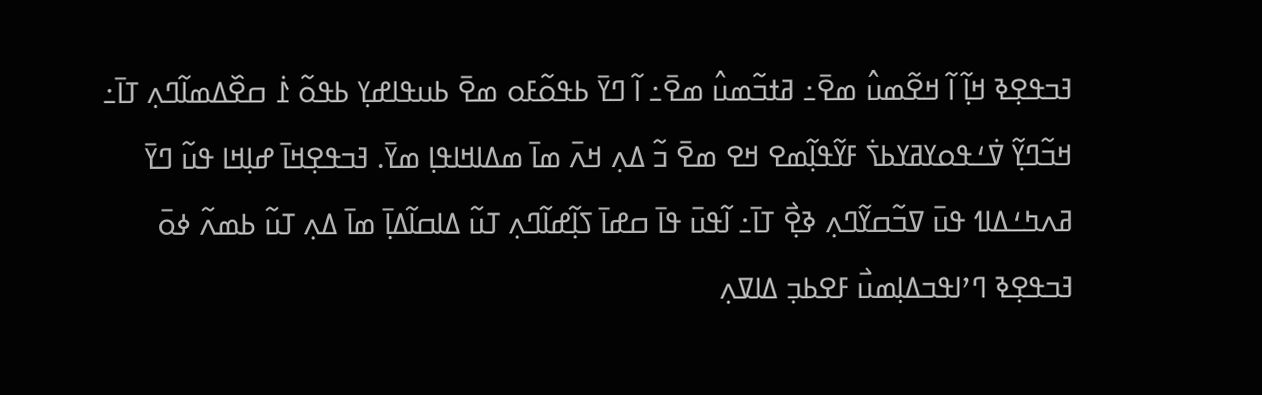ߔߏߟߐ߲ߢ ߞߊ߲߬ ߊ߬ ߞߐ߬ߘߎ߮ ߘߐ߫߸ ߥߙߏ߬ߘߎ߮ ߘߐ߫߸ ߊ߬ ߣߌ߫ ߕߟߋ߬ߓߋ ߘߐ߫ ߕߎߟߊߝߌ߲ ߕߟߋ߬ ߁߭ ߛߐ߰ߡߘߊ߬ߣߍ߲ ߠߊ߫߸ ߞߏ߬ߣߌ߲߬ ߜ߭ߑߟߋߌߥߌߕߖ߭ ߓߌ߬ߟߊ߲߬ߘߐ ߞߐ ߘߐ߫ ߏ߬ ߡߍ߲ ߞߍ߫ ߘߊ߫ ߘߡߊߞߊߟߊ߲ ߘߌ߫. ߔߏߟߐ߲ߞߊ߫ ߝߊ߲ߞߊ ߟߎ߬ ߣߌ߫ ߥߍߤߑߡߊߗ ߟߎ߫ ߜߏ߬ߛߌ߬ߣߍ߲ ߢߐ߲߯ ߠߊ߫߸ ߊ߬ߟߎ߫ ߟߊ߫ ߛߝߊ߫ ߖߊ߲߬ߝߊ߬ߣߍ߲ ߠߎ߬ ߡߊߛߊ߬ߡߊ߲߫ ߘߊ߫ ߡߍ߲ ߠߎ߬ ߕߘߍ߬ ߦߋ߫ ߔߏߟߐ߲ߢ ߣߴߊߟߏߡߊ߲ߘߎ߯ ߓߐߕߏ߲ ߡߊߜߍ߲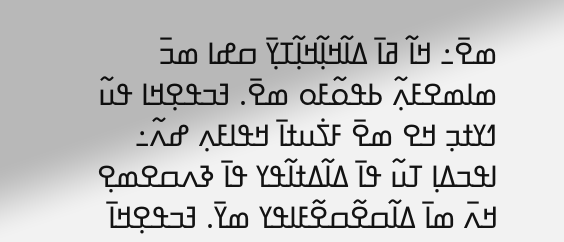ߘߐ߫߸ ߞߊ߬ ߥߊ߫ ߡߊ߬ߞߊ߲߬ߞߊ߲߬ߠߌ߲߫ ߛߝߊ ߘߏ߫ ߘߊߘߐߓߍ߲߬ ߕߟߋ߬ߓߋ ߘߐ߫. ߔߏߟߐ߲ߞߊ ߟߎ߬ ߗߌߙߏ߲ ߞߐ ߘߐ߫ ߓߖ߭ߎߙߊ߫ ߞߟߊߓߍ߲ ߝߍ߬߸ ߊߟߏߡߊ߲ ߠߎ߬ ߟߊ߫ ߡߊ߬ߡߙߊ߬ߟߌ ߟߊ߫ ߢߍߛߐߘߐ߲ ߞߍ߫ ߘߊ߫ ߡߊ߬ߛߐ߬ߛߐ߬ߓߊߟߌ ߘߌ߫. ߔߏߟߐ߲ߞߊ߫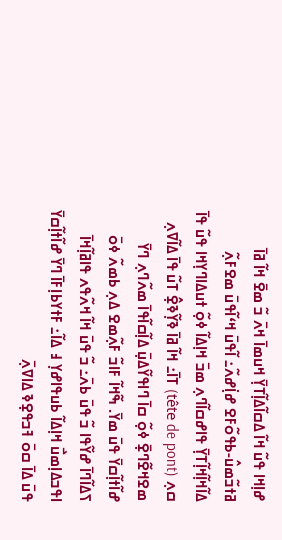ߝߊ߲ߞߊ ߟߎ߬ ߞߊ߬ ߡߛߊ߬ߡߊ߲߬ߠߌ߲߫ ߞߎߘߊ߫ ߞߍ߫ ߏ߬ ߘߐ߫ ߞߊ߬ ߥߊ߫ ߥߙߏ߬ߘߎ߮-ߕߟߋ߬ߓߐ ߝߊ߲߭ߝߍ߬߸ ߊ߬ߟߎ߫ ߞߵߊ߬ߟߎ߫ ߘߐߓߍ߲߬ ߡߊ߬ߞߊ߲߬ߞߊ߲߬ߠߌ߲߫ ߟߊߝߛߊ߬ߣߍ߲ ߘߏ߫ ߞߊ߲ߡߊ߬ ߦߋ߲߬ ߙߎߡߊߣߌ߲ߞߊ ߟߎ߬ ߟߊ߫ ߛߍ߲ (tête de pont) ߠߊ߫߸ ߞߊ߬ ߥߊ߫ ߢߌ߲߬ߢߐ߲߮ ߠߎ߬ ߟߊ߫ ߡߊ߬ߜߍ߲ ߘߐߞߐ߬ߣߐ߲߫ ߦߋ߲߬ ߛߊ߫ ߣߊߟߌ߬ߡߎ߲߫ ߡߊ߲߬ߛߊ߬ߟߊ߫ ߘߍ߬ߣߍ߲ ߣߌ߫ ߝߊ߬ߙߊ߲߬ߛߌ߫ ߟߎ߫ ߘߌ߫. ߒ߬ߞߊ߬ ߓߊߏ߬ ߓߍ߲߬ߘߐ ߡߍ߲ ߕߘߍ߬ ߦߋ߫ ߖߡߊ߬ߣߊ߫ ߝߌ߬ߟߊ ߏ߬ ߟߎ߫ ߕߍ߫߸ ߏ߬ ߟߎ߫ ߞߊ߬ ߞߍ߬ߟߍ ߟߊߥߊ߲߬ߞߊ߫ ߊߟߏߡߊ߲ߘߎ߯ ߞߊ߲ߡߊ߬ ߕߎߟߊߝߌ߲ ߃ ߡߊ߬߸ ߓߙߌߕߊ߲ߓߊ߫ ߣߌ߫ ߝߊ߬ߙߊ߲߬ߛߌ߫ ߟߎ߫ ߡߊ߫ ߛߋ߫ ߔߏߟߐ߲ߢ ߡߊߜߍ߲߫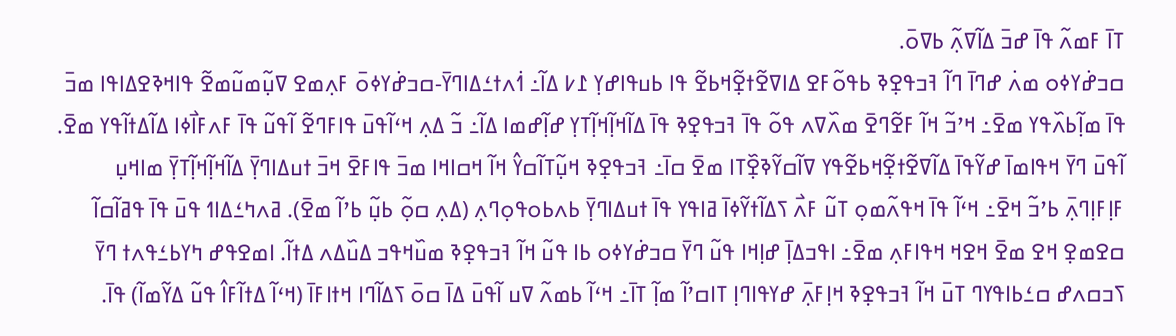ߠߊ߫ ߓߘߍ߬ ߟߊ߫ ߝߏ߫ ߡߊ߬ߜߍ߲߬ ߕߜߋ߫.
ߛߏߝ߭ߌߦߋ ߘߍ߭ ߝߣߊ߫ ߣߊ߬ ߔߏߟߐ߲ߢ ߕߟߋ߬ߓߐ ߡߊߜߐ߬ߙߐ߲߬ߞߕߐ߬ ߟߊ ߕߎߟߊߝߌ߲ ߁߇ ߡߊ߬߸ ߗ߭ߍߙߑߡߊߣߌ߫-ߛߏߝ߭ߌߦߋ߫ ߓߍ߲ߘߐ ߜߎ߲߬ߘߎ߬ߘߐ߬ ߟߊߞߢߐߡߊߟߊ ߘߏ߫ ߟߊ߫ ߘߊ߲߬ߕߍ߰ߟߌ ߘߐ߫߸ ߞߴߏ߬ ߞߊ߬ ߓߐ߬ߣߐ߫ ߘߍ߰ߜߍ ߟߋ߬ ߟߊ߫ ߔߏߟߐ߲ߢ ߟߊ߫ ߡߊ߬ߞߊ߲߬ߞߊ߲߬ߠߌ߲ ߝߊ߲߬ߝߘߊ ߡߊ߬߸ ߏ߬ ߡߍ߲ ߞߵߊ߬ߟߎ߫ ߟߊߓߣߐ߬ ߊ߬ߟߎ߬ ߟߊ߫ ߓߍߓߊ߯ߦߊ ߡߊ߬ߡߙߊ߬ߟߌ ߘߐ߫. ߊ߬ߟߎ߫ ߣߌ߫ ߞߟߊߘߊ߫ ߝߌ߬ߟߊ߫ ߡߊ߬ߜߐ߬ߙߐ߲߬ߞߕߐ߬ߟߌ ߜߊ߬ߛߌ߬ߢߐ߲߰ߠߊ ߘߐ߫ ߛߊ߫߸ ߔߏߟߐ߲ߢ ߞߎ߲߬ߠߊ߬ߛߌ߮ ߞߊ߬ ߞߛߊߞߊ ߘߏ߫ ߟߊߓߐ߫ ߞߏ߫ ߙߎߡߊߣߌ߲߫ ߡߊ߬ߞߊ߲߬ߞߊ߲߬ߠߌ߲߫ ߘߊߞߎ߲ ߓߊ߲ߓߊ߲ߣߍ߲߫ ߕߴߏ߬ ߞߐ߫߸ ߞߵߊ߬ ߟߊ߫ ߞߟߍ߬ߘߋ߲ ߠߎ߬ ߓߍ߯ ߖߡߊ߬ߙߌ߬ߦߊ߫ ߥߊߟߌ ߟߊ߫ ߙߎߡߊߣߌ߲߫ ߕߍߕߋߟߋ߲ߣߍ߲ (ߡߍ߲ ߛߋ߲߬ ߕߎ߲߬ ߕߴߊ߬ ߘߐ߫). ߥߍߤߑߡߊߗ ߟߎ߫ ߟߊ߫ ߟߥߊ߬ߛߊ߬ ߛߐߘߐ߲ ߞߐ ߘߐ߫ ߞߐߞ ߞߟߊߓߍ߲ ߘߐ߫߸ ߊߟߏߡߊ߲߫ ߝߊ߲ߞߊ ߟߎ߬ ߣߌ߫ ߛߏߝ߭ߌߦߋ ߕߊ ߟߎ߬ ߞߊ߬ ߔߏߟߐ߲ߢ ߘߎ߰ߞߟߏ ߡߎ߰ߡߍ ߡߙߊ߬. ߊߘߐߟߝ ߤߌߕߑߟߍߙ ߣߌ߫ ߖߏߛߍߝ ߛߑߕߊߟߌߣ ߠߎ߫ ߞߊ߬ ߔߏߟߐ߲ߢ ߞߊ߲ߓߍ߲߫ ߝߌߟߊߣߊ߲ ߠߊߛߴߊ߬ ߘߊ߲߬ ߠߊ߫߸ ߞߵߊ߬ ߕߘߍ߬ ߜߎ ߊ߬ߟߎ߫ ߡߊ߫ ߛߋ߫ ߖߡߊ߬ߣߊ ߞߙߊߓߊ߫ (ߞߵߊ߬ ߡߙߊ߬ߓߊ߮ ߟߎ߬ ߡߌ߬ߘߊ߬) ߟߊ߫.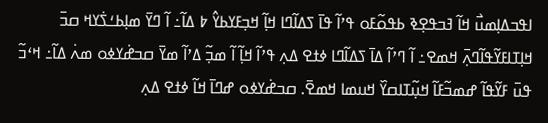ߊߟߏߡߊ߲ߘߎ߯ ߞߊ߬ ߔߏߟߐ߲ߢ ߕߟߋ߬ߓߋ ߟߴߊ߬ ߟߊ߫ ߖߡߊ߬ߣߊ ߞߊ߲߬ ߞߏ߲ߓߌߕߌ߮ ߈ ߡߊ߬߸ ߊ߬ ߣߌ߫ ߘߊ߲ߕߑߖ߭ߌߞ ߛߏ߫ ߞߊ߲ߠߊߓߌ߬ߟߊ߬ߣߍ߲߫ ߞߘߐ߸ ߊ߬ ߣߴߊ߬ ߡߊ߫ ߖߡߊ߬ߣߊ ߦߙߐ ߡߍ߲ ߟߴߊ߬ ߞߊ߲߬ ߊ߬ ߘߏ߲߬ ߡߴߊ߬ ߘߌ߫ ߛߏߝ߭ߌߦߋ ߘߍ߭ ߡߊ߬߸ ߞߵߏ߬ ߟߎ߫ ߓߌ߬ߟߊ߬ ߝߘߏ߬ߓߊ߬ ߞߎ߲߬ߠߊߛߌ߰ ߞߎߘߊ ߞߘߐ߫. ߛߏߝ߭ߌߦߋ ߝߣߊ߫ ߞߊ߬ ߦߙߐ ߡߍ߲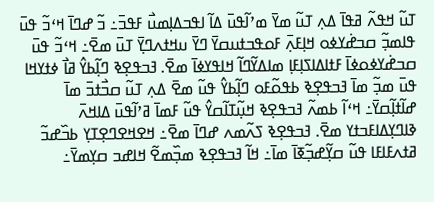ߠߎ߬ ߞߟߍ߬ ߥߟߊ߫ ߡߍ߲ ߠߎ߬ ߘߌ߫ ߘߴߊ߬ߟߎ߫ ߡߊ߬ ߊߟߏߡߊ߲ߘߎ߯ ߓߟߏ߫߸ ߏ߬ ߝߣߊ߫ ߞߵߏ߬ ߟߎ߫ ߟߊߘߏ߲߬ ߛߏߝ߭ߌߦߋ ߞߊ߲ߓߍ߲߫ ߓߋߟߏߙߎߛߌ߫ ߣߌ߫ ߎߞߙߍߣߌ߲߫ ߠߎ߫ ߘߐ߫߸ ߞߵߏ߬ ߟߎ߫ ߛߏߝ߭ߌߦߋߦߊ߫ ߓߙߊߡߊߖߊ߲ߓߊ߲ ߘߊߡߌ߬ߣߊ߬ ߞߊߟߌߦߊ߫ ߘߐ߫. ߔߏߟߐ߲ߢ ߣߊ߲߬ߕߌ߮ ߥߊ߯ ߦߙߌߞߊ ߟߎ߫ ߘߏ߲߬ ߘߊ߫ ߔߏߟߐ߲ߢ ߕߟߋ߬ߓߋ ߣߊ߲߬ߕߌ߮ ߟߎ߬ ߘߐ߫ ߡߍ߲ ߠߎ߬ ߛߏ߯ߙߏ߫ ߘߊ߫ ߝߊ߬ߙߊ߲߬ߛߌ߫߸ ߞߵߊ߬ ߕߘߍ߬ ߔߏߟߐ߲ߢ ߞߎ߲߬ߠߊ߬ߛߌ߮ ߟߎ߬ ߓߘߊ߫ ߥߴߊ߬ߟߎ߫ ߡߊߞߍ߫ ߢߊߣߌ߲ߡߊߓߏߙߌ ߘߐ߫. ߔߏߟߐ߲ߢ ߖߍ߬ߘߍ ߝߣߊ߫ ߘߐ߫߸ ߞߐߞߐߣߐ߲ߠߌ߲ ߕߏ߰ߝߏ߬ ߥߙߍߓߊߓߊ ߟߎ߬ ߛߌ߲߬ߝߏ߲߬ߧߊ߫ ߘߊ߫߸ ߞߊ߬ ߔߏߟߐ߲ߢ ߘߏ߲߰ߘߐ߬ ߞߊߝߏ ߛߌ߲ߘߌ߫߸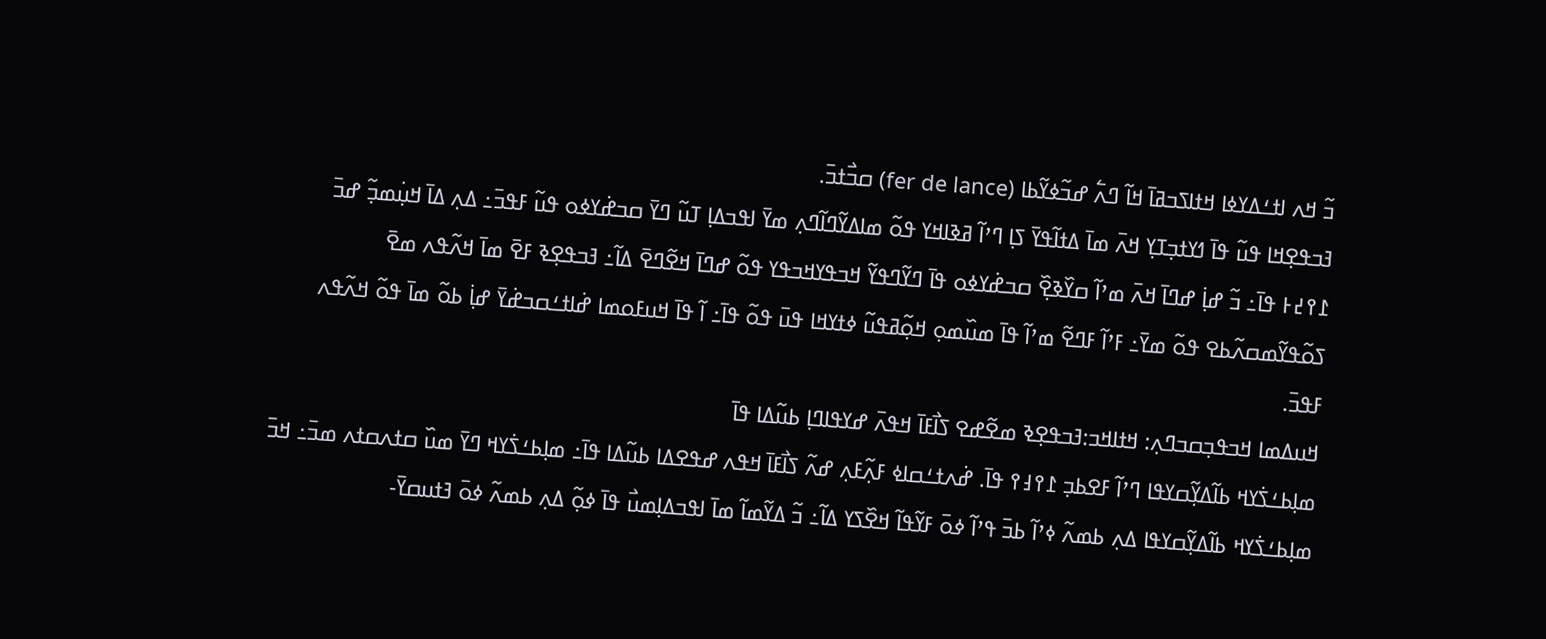ߏ߬ ߞߍ ߊߙߑߡߌߦߊ ߞߙߊߖߏߥߊ߫ ߞߊ߬ ߣߍ߱ ߝߏ߬ߦߌ߬ߕߊ (fer de lance) ߛߏ߯ߙߏ߫.
ߔߏߟߐ߲ߞߊ ߟߎ߬ ߟߊ߫ ߗߌߙߏ߲ߠߌ߲ ߞߍ߫ ߘߊ߫ ߡߙߊ߬ߟߌ߫ ߖߊ߲ ߣߴߊ߬ ߥߢߊߞߌ ߟߋ߬ ߘߊߡߌ߬ߣߊ߬ߣߍ߲ ߘߌ߫ ߊߟߏߡߊ߲ ߠߎ߬ ߣߌ߫ ߛߏߝ߭ߌߦߋ ߟߎ߬ ߓߟߏ߫߸ ߡߍ߲ ߡߊ߫ ߞߎ߲߭ߘߏ߲߬ ߝߏ߫ ߁߉߄߅ ߟߊ߫߸ ߏ߬ ߝߊ߲߭ ߝߣߊ߫ ߞߍ߫ ߘߴߊ߬ ߛߌ߰ߢߐ߲߰ ߛߏߝ߭ߌߦߋ ߟߊ߫ ߣߌ߬ߣߟߌ߬ ߞߏߟߌߞߏߟߌ ߟߋ߬ ߝߣߊ߫ ߞߐ߬ߣߐ߫ ߡߊ߬߸ ߔߏߟߐ߲ߢ ߓߐ߫ ߘߊ߫ ߞߍ߬ߟߍ ߘߐ߫ ߖߋ߬ߟߌ߬ߘߛߍ߬ߕߐ ߟߋ߬ ߘߌ߫߸ ߓߴߊ߬ ߓߣߐ߬ ߘߴߊ߬ ߟߊ߫ ߘߎ߰ߘߋ߲ ߞߋ߲߬ߥߟߎ߬ ߦߙߌߞߊ ߟߎ߫ ߟߋ߬ ߟߊ߫߸ ߊ߬ ߟߊ߫ ߞߎߓߋߘߊ ߝ߭ߊߙߑߛߏߝ߭ߌ߫ ߝߊ߲߭ ߕߋ߬ ߘߊ߫ ߟߋ߬ ߞߍ߬ߟߍ ߓߟߏ߫.
ߞߎߡߘߊ ߞߏߟߏ߲ߛߏߣߍ߲: ߞߙߊߞߏ:ߔߏߟߐ߲ߢ ߘߐ߬ߝߐ ߖߊ߯ߓߊ߫ ߞߟߍ߫ ߝߌߟߊߣߊ߲ ߕߎ߬ߡߊ ߟߊ߫
ߘߊ߲ߕߑߖ߭ߌߞ ߕߊ߬ߡߌ߲߬ߛߌߟߊ ߣߴߊ߬ ߓߐߕߏ߲ ߁߉߃߉ ߟߊ߫. ߝ߭ߍߙߑߛߊߦ ߓߍ߲߬ߓߍ߲ ߝߍ߬ ߖߊ߯ߓߊ߫ ߞߟߍ ߝߟߐߡߊ ߕߎ߬ߡߊ ߟߊ߫߸ ߘߊ߲ߕߑߖ߭ߌߞ ߣߌ߫ ߘߎ߰ ߛߙߍߛߙߍ ߘߏ߫߸ ߞߏ߫ ߘߊ߲ߕߑߖ߭ߌߞ ߕߊ߬ߡߌ߲߬ߛߌߟߊ ߡߍ߲ ߕߘߍ߬ ߦߴߊ߬ ߕߏ߫ ߟߴߊ߬ ߦߋ߫ ߓߌ߬ߟߊ߬ ߞߐ߰ߖߌ ߡߊ߬߸ ߏ߬ ߡߌ߬ߘߊ߬ ߘߊ߫ ߊߟߏߡߊ߲ߘߎ߯ ߟߊ߫ ߦߋ߲߬ ߡߍ߲ ߕߘߍ߬ ߦߋ߫ ߔߙߎߛߌ߫-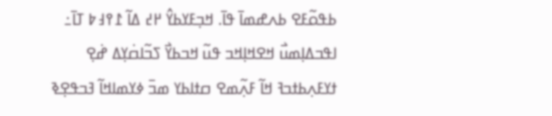ߕߟߋ߬ߓߐ ߕߍߝߘߊ߫ ߟߊ߫. ߞߏ߲ߓߌߕߌ߮ ߂߄ ߡߊ߬ ߁߉߃߈ ߠߊ߫߸ ߊߟߏߡߊ߲ߘߎ߯ ߞߐߞߊ߲ߞߏ ߟߎ߬ ߞߏߕߌ߯ ߖߏ߬ߊߛ߭ߌ߲ߡ ߝ߭ߐ߲ ߙߌߓߍ߲ߕߙߏߔ ߞߊ߬ ߓߍ߲߬ߘߐ ߛߙߊߕߌ ߘߏ߫ ߦߌߘߊߞߊ߬ ߔߏߟߐ߲ߢ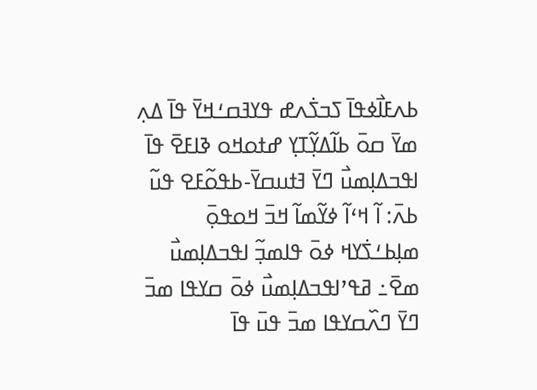ߕߍߓߊ߯ߦߟߊ߫ ߖߏߖ߭ߍߝ ߟߌߔߛߑߞߌ߫ ߟߊ߫ ߡߍ߲ ߘߌ߫ ߛߋ߫ ߕߊ߬ߡߌ߲߬ߠߌ߲ ߝߙߋߞߋ ߢߊߓߐ߫ ߟߊ߫ ߊߟߏߡߊ߲ߘߎ߯ ߣߌ߫ ߔߙߎߛߌ߫-ߕߟߋ߬ߓߐ ߟߎ߬ ߕߍ߫: ߊ߬ ߞߵߊ߬ ߦߌ߬ߘߊ߬ ߞߏ߫ ߞߋߟߋ߲߫ ߘߊ߲ߕߑߖ߭ߌߞ ߦߋ߫ ߟߊߘߏ߲߬ ߊߟߏߡߊ߲ߘߎ߯ ߘߐ߫߸ ߥߟߴߊߟߏߡߊ߲ߘߎ߯ ߦߋ߫ ߛߌߟߊ ߘߏ߫ ߣߌ߫ ߣߍ߰ߛߌߟߊ ߘߏ߫ ߟߎ߫ ߟߊ߫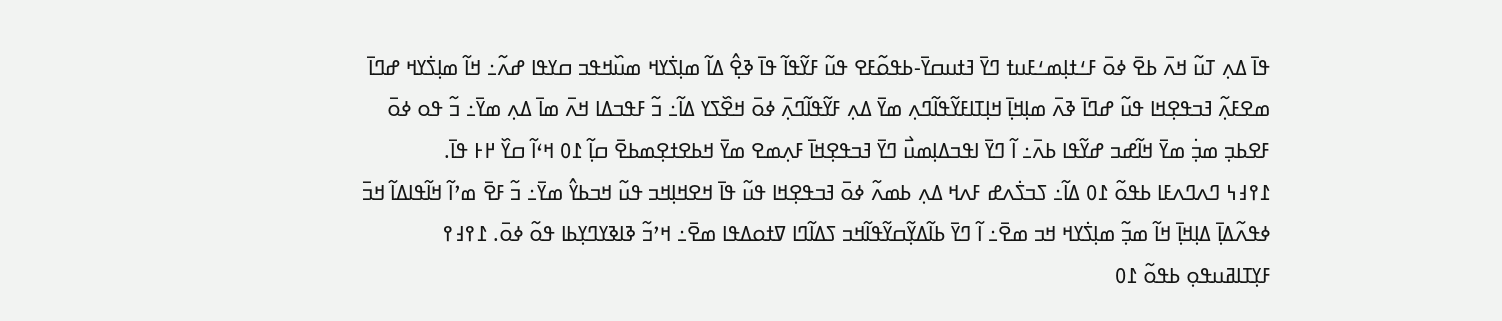ߟߊ߫ ߡߍ߲ ߠߎ߬ ߞߍ߫ ߕߐ߫ ߦߋ߫ ߓߑߙߊ߲ߘߑߓߎߙ ߣߌ߫ ߔߙߎߛߌ߫-ߕߟߋ߬ߓߐ ߟߎ߬ ߓߌ߬ߟߊ߬ ߟߊ߫ ߢߐ߲߮ ߡߊ߬ ߘߊ߲ߖ߭ߌߞ ߘߎ߰ߞߟߏ ߛߌߟߊ ߝߍ߬߸ ߞߊ߬ ߘߊ߲ߖ߭ߌߞ ߝߣߊ߫ ߘߐߓߍ߲߬ ߔߏߟߐ߲ߞߊ ߟߎ߬ ߝߣߊ߫ ߢߍ߫ ߘߊ߲ߞߊ߲߫ ߞߊ߲ߠߊߓߌ߬ߟߊ߬ߣߍ߲ ߘߌ߫ ߡߍ߲ ߓߌ߬ߟߊ߬ߣߍ߲߫ ߦߋ߫ ߞߐ߰ߖߌ ߡߊ߬߸ ߏ߬ ߓߟߏߡߊ ߞߍ߫ ߘߊ߫ ߡߍ߲ ߘߌ߫߸ ߏ߬ ߟߋ ߦߋ߫ ߓߐߕߏ߲ ߘߏ߲߭ ߘߌ߫ ߞߊ߬ߝߏ ߝߌ߬ߟߊ ߕߍ߫߸ ߊ߬ ߣߌ߫ ߊߟߏߡߊ߲ߘߎ߯ ߣߌ߫ ߔߏߟߐ߲ߞߊ߫ ߓߍ߲ߘߐ ߘߌ߫ ߞߕߐߙߐ߲ߘߕߐ߫ ߛߊ߲߬ ߁߀ ߞߵߊ߬ ߛߌ߰ ߂߅ ߟߊ߫.
߁߉߃߆ ߣߍߣߍߓߊ ߕߟߋ߬ ߁߀ ߡߊ߬߸ ߖߏߖ߭ߍߝ ߓߍߞ ߡߍ߲ ߕߘߍ߬ ߦߋ߫ ߔߏߟߐ߲ߞߊ ߟߎ߬ ߟߊ߫ ߞߐߞߊ߲ߞߏ ߟߎ߬ ߞߏߕߌ߮ ߘߌ߫߸ ߏ߬ ߓߐ߫ ߘߴߊ߬ ߞߊ߬ߟߊߡߊ߬ ߞߏ߫ ߦߟߍ߬ߡߊ߲߫ ߡߊ߲ߞߊ߲߫ ߞߊ߬ ߘߏ߲߬ ߘߊ߲ߖ߭ߌߞ ߞߏ ߘߐ߫߸ ߊ߬ ߣߌ߫ ߕߊ߬ߡߌ߲߬ߛߌ߬ߟߊ߬ߞߏ ߖߡߊ߬ߣߊ ߜߙߋߡߟߊ ߘߐ߫߸ ߞߴߏ߬ ߢߊߢߌߣߌ߲ߕߊ ߟߋ߬ ߦߋ߫. ߁߉߃߉ ߓߌ߲ߠߊߥߎߟߋ߲ ߕߟߋ߬ ߁߀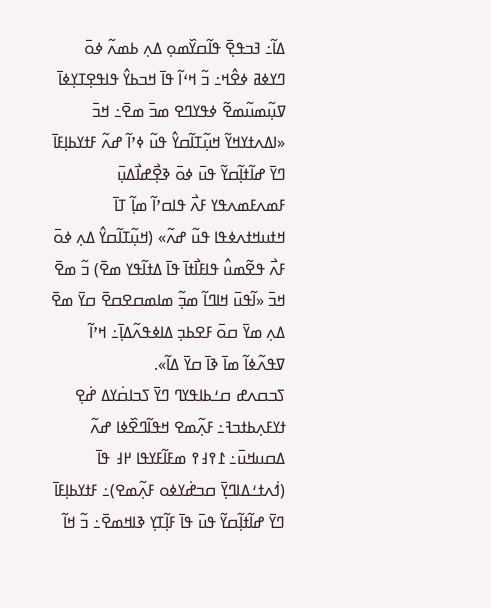ߡߊ߬߸ ߔߏߟߐ߲߫ ߟߊ߬ߛߌ߰ߘߋ߲ ߡߍ߲ ߕߘߍ߬ ߦߋ߫ ߣߌߦߥ ߦߐ߮ߞ߸ ߏ߬ ߞߵߊ߬ ߟߊ߫ ߞߏߕߌ߮ ߟߊߟߐ߲ߠߌ߲ߦߊ߫ ߜߎ߲߬ߘߎ߬ߘߐ߬ ߦߟߌߣߐ ߘߏ߫ ߘߐ߫߸ ߞߏ߫ «ߊߡߍߙߌߞߌ߬ ߞߎ߲߬ߠߊ߬ߛߌ߮ ߟߎ߬ ߦߴߊ߬ ߝߍ߬ ߓߙߌߕߊ߲ߓߊ߫ ߣߌ߫ ߝߊ߬ߙߊ߲߬ߛߌ߬ ߟߎ߫ ߦߋ߫ ߢߐ߲߯ߝߊ߯ߡߎ߲߫ ߓߘߍߓߘߍߟߌ ߓߍ߯ ߟߊߛߴߊ߬ ߘߊ߲߬ ߠߊ߫ ߞߙߎߞߙߍߦߟߊ ߟߎ߬ ߝߍ߬» (ߞߎ߲߬ߠߊ߬ߛߌ߮ ߡߍ߲ ߦߋ߫ ߓߍ߯ ߟߐ߬ߘߎ߮ ߟߊߓߊ߯ߙߊ߫ ߟߊ߫ ߡߙߊ߬ߟߌ ߘߐ߫) ߏ߬ ߘߐ߫ ߞߏ߫ «ߊ߬ߟߎ߫ ߞߊߣߊ߬ ߘߏ߲߬ ߘߊߘߛߐߛߐ߫ ߛߌ߫ ߘߐ߫ ߡߍ߲ ߘߌ߫ ߛߋ߫ ߓߐߕߏ߲ ߡߊߦߟߍ߬ߡߊ߲߫߸ ߞߴߊ߬ ߜߟߍ߬ߦߊ߬ ߘߊ߫ ߢߊ߫ ߛߌ߫ ߡߊ߬».
ߖߏߛߍߝ ߛߑߕߊߟߌߣ ߣߌ߫ ߖߏߊߛ߭ߌߡ ߝ߭ߐ߲ ߙߌߓߍ߲ߕߙߏߔ߸ ߓߍ߲߬ߘߐ ߞߟߊ߬ߣߐ߰ߦߊ ߝߍ߬ ߡߛߎߞߎ߫߸ ߁߉߃߉ ߘߓߊ߬ߓߌߟߊ ߂߃ ߟߊ߫ (ߗ߭ߍߙߑߡߊߣߌ߲߫ ߛߏߝ߭ߌߦߋ ߓߍ߲߬ߘߐ)߸ ߓߙߌߕߊ߲ߓߊ߫ ߣߌ߫ ߝߊ߬ߙߊ߲߬ߛߌ߬ ߟߎ߫ ߟߊ߫ ߓߊ߲߬ߠߌ߲ ߢߊߞߘߐ߫߸ ߏ߬ ߞߊ߬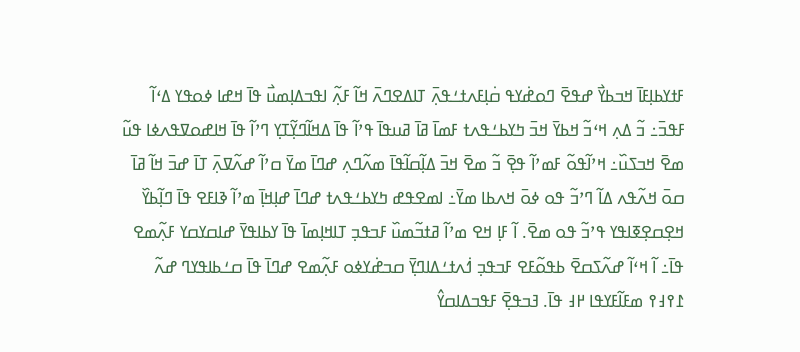ߓߙߌߕߊ߲ߓߊ߫ ߞߏߕߌ߯ ߝߟߐ߫ ߣߋߝ߭ߌߟ ߛ߭ߊ߲ߓߍߙߑߟߍ߲߫ ߠߊߡߐߣߍ߫ ߞߊ߬ ߓߍ߲߬ ߊߟߏߡߊ߲ߘߎ߯ ߟߊ߫ ߞߝߊ ߦߋߟߌ ߡߵߊ߬ ߓߟߏ߫߸ ߏ߬ ߡߍ߲ ߞߵߏ߬ ߞߕߌ߫ ߞߏ߫ ߤߌߕߑߟߍߙ ߓߘߊ߫ ߥߊ߫ ߥߎߟߊ߫ ߟߴߊ߬ ߟߊ߫ ߡߞߊ߬ߣߌ߲߬ߠߌ߲ ߣߴߊ߬ ߟߊ߫ ߞߊߝߋߜߟߍߦߊ ߟߎ߬ ߘߐ߫ ߞߏߖߎ߰߸ ߞߴߊ߬ߟߋ߬ ߓߘߴߊ߬ ߟߐ߲߫ ߏ߬ ߘߐ߫ ߞߏ߫ ߡߊ߲߬ߛߊ߬ߟߊ߫ ߘߍ߬ߣߍ߲ ߝߣߊ߫ ߘߌ߫ ߛߴߊ߬ ߝߍ߬ߜߍ߲߫ ߠߊ߫ ߝߏ߫ ߞߊ߬ ߥߊ߫ ߛߋ߫ ߞߍ߬ߟߍ ߡߊ߬ ߣߴߏ߬ ߟߋ ߦߋ߫ ߞߍߕߊ ߘߌ߫߸ ߊߘߐߟߝ ߤߌߕߑߟߍߙ ߝߣߊ߫ ߝߊ߲ߞߊ߲߫ ߘߴߊ߬ ߢߊߓߐ ߟߊ߫ ߣߊ߲߬ߕߌ߰ ߞߐ߲ߛߐ߲ߧߊߟߌ ߟߴߏ߬ ߟߋ ߘߐ߫. ߊ߬ ߓߊ߲ ߞߐ ߘߴߊ߬ ߥߙߏ߬ߘߎ߰ ߓߏߟߏ߲ ߠߊߞߊ߲ߘߊ߫ ߟߊ߫ ߌߕߊߟߌ߫ ߝߊߛߌߛߌ ߓߍ߲߬ߘߐ ߟߊ߫߸ ߊ߬ ߞߵߊ߬ ߝߍ߬ߖߛߐ߫ ߕߟߋ߬ߓߐ ߓߏߟߏ߲ ߗ߭ߍߙߑߡߊߣߌ߲߫ ߛߏߝ߭ߌߦߋ ߓߍ߲߬ߘߐ ߝߣߊ߫ ߟߊ߫ ߛߑߕߊߟߌߣ ߝߍ߬ ߁߉߃߉ ߘߓߊ߬ߓߌߟߊ ߂߃ ߟߊ߫. ߔߏߟߐ߲߫ ߓߟߏߡߊߛߌ߮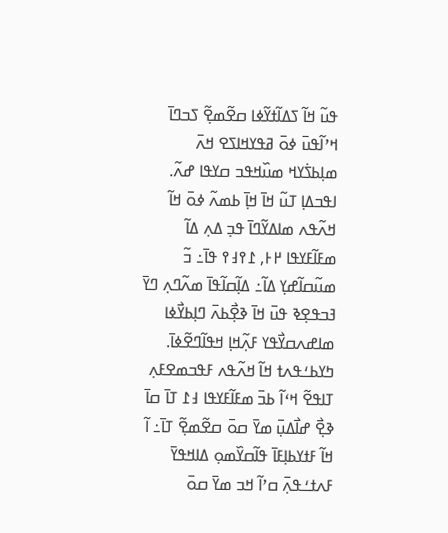ߟߎ߬ ߞߊ߬ ߖߡߊ߬ߙߌ߬ߦߊ ߛߐ߬ߘߐ߲߬ ߖߏߣߊ߫ ߞߴߊ߬ߟߎ߫ ߦߋ߫ ߥߟߌߞߊߖߐ ߞߍ߫ ߘߊ߲ߕߖ߭ߌߞ ߘߎ߰ߞߟߏ ߛߌߟߊ ߝߍ߬.
ߊߟߏߡߊ߲ ߠߎ߬ ߞߊ߫ ߞߊ߲߫ ߕߘߍ߬ ߦߋ߫ ߞߊ߬ ߞߍ߬ߟߍ ߘߊߡߌ߬ߣߊ߫ ߟߏ߲ ߡߍ߲ ߡߊ߬ ߘߓߊ߬ߓߌߟߊ ߂߅, ߁߉߃߉ ߟߊ߫߸ ߏ߬ ߘߎ߬ߛߊ߬ߝߌ߲ ߡߊ߬߸ ߡߊ߲߬ߛߊ߬ߟߊ߫ ߘߍ߬ߣߍ߲ ߣߌ߫ ߔߏߟߐ߲ߢ ߟߎ߫ ߞߊ߫ ߢߐ߲߯ߕߍ߫ ߣߊ߲ߕߌ߯ߦߊ ߘߊߝߍߛߌ߯ߟߌ ߓߍ߲߬ߞߊ߲ ߞߟߊ߬ߣߐ߬ߦߊ߫. ߤߌߕߑߟߍߙ ߞߊ߬ ߞߍ߬ߟߍ ߓߟߏߘߐߓߍ߲ ߠߊߟߐ߬ ߞߵߊ߬ ߕߏ߫ ߘߓߊ߬ߓߌߟߊ ߃߁ ߠߊ߫ ߛߊ߫ ߢߐ߲߯ ߝߊ߯ߡߎ߲߫ ߘߌ߫ ߛߋ߫ ߛߐ߬ߘߐ߲߬ ߠߊ߫߸ ߊ߬ ߞߊ߬ ߓߙߌߕߊ߲ߓߊ߫ ߟߊ߬ߛߌ߰ߘߋ߲ ߡߊߞߟߌ߫ ߓߍߙߑߟߍ߲߫ ߛߴߊ߬ ߞߏ ߘߌ߫ ߛߋ߫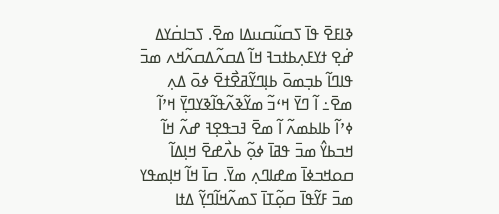ߢߊߓߐ߫ ߟߊ߫ ߖߛߎ߬ߛߎߡߊ ߘߐ߫. ߖߏߊߛ߭ߌߡ ߝ߭ߐ߲ ߙߌߓߍ߲ߕߙߏߔ ߞߊ߬ ߡߛߍ߬ߡߛߍ߬ߞߍ ߘߏ߫ ߟߊߣߊ߬ ߕߏ߲ߘߋ߫ ߕߊ߲ߣߌ߬ߥߐ߯ߙߐ߫ ߦߋ߫ ߡߍ߲ ߘߐ߫߸ ߊ߬ ߣߌ߫ ߞߵߏ߬ ߘߌ߬ߢߍ߬ߟߊ߬ߢߌߣߌ߲߫ ߞߴߊ߬ ߦߴߊ߬ ߕߊߕߘߍ߬ ߊ߬ ߘߐ߫ ߔߏߟߐ߲ߔ ߝߍ߬ ߞߊ߬ ߞߏߕߌ߮ ߘߏ߫ ߟߥߊ߫ ߦߋ߲߬ ߕߍ߯ߝߐ߫ ߞߊ߲ߡߊ߬ ߛߋߞߏߦߊ߫ ߘߝߊߣߍ߲ ߘߌ߫. ߛߊ߫ ߞߊ߬ ߞߊ߲ߘߟߌ ߘߏ߫ ߓߌ߬ߟߊ߫ ߛߋ߲߬ߠߊ߫ ߖߘߍ߬ߞߊ߬ߣߌ߲߬ ߡߙߊ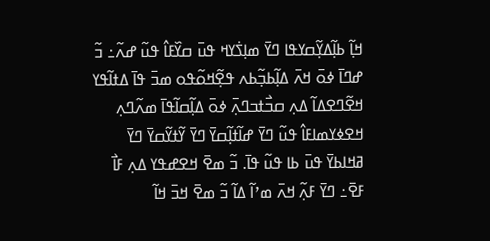ߞߊ߲߬ ߕߊ߲߬ߡߌ߲߬ߛߌߟߊ ߣߌ߫ ߘߊ߲ߖ߭ߌߞ ߟߎ߫ ߛߌ߰ߓߊ߮ ߟߎ߬ ߝߍ߬߸ ߏ߬ ߝߣߊ߫ ߦߋ߫ ߞߍ߫ ߡߊ߲߬ߕߏ߲߬ߕߍ ߟߐ߲߬ߞߋ߬ߟߋ ߘߏ߫ ߟߊ߫ ߡߙߊ߬ߟߌ ߞߐ߬ߣߐߡߊ߬ ߡߍ߲ ߛߏ߯ߙߏߣߍ߲߫ ߦߋ߫ ߡߊ߲߬ߛߊ߬ߟߊ߫ ߘߍ߬ߣߍ߲ ߞߐߦߌߘߊߓߊ߮ ߟߎ߬ ߣߌ߫ ߝߊ߬ߙߊ߲߬ߛߌ߫ ߣߌ߫ ߌ߬ߙߌ߬ߛߌ߫ ߣߌ߫ ߥߞߊߕߌ߫ ߟߎ߫ ߕߊ ߟߎ߬ ߟߊ߫. ߏ߬ ߘߐ߫ ߞߐߝߟߌ ߡߍ߲ ߓߊ߯ ߓߐ߫߸ ߣߌ߫ ߓߍ߲߬ ߞߍ߫ ߘߴߊ߬ ߡߊ߬ ߏ߬ ߘߐ߫ ߞߏ߫ ߞߊ߬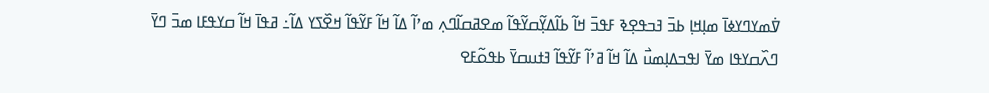ߜ߭ߘߌߣߌߦߊ߫ ߘߊ߲ߞߊ߲ ߕߏ߫ ߔߏߟߐ߲ߢ ߓߟߏ߫ ߞߊ߬ ߕߊ߬ߡߌ߲߬ߛߌ߬ߟߊ߬ ߘߐߥߛߊ߬ߣߍ߲ ߘߴߊ߬ ߡߊ߬ ߞߊ߬ ߓߌ߬ߟߊ߬ ߞߐ߰ߖߌ ߡߊ߬߸ ߥߟߊ߫ ߞߊ߬ ߛߌߟߓߊ ߘߏ߫ ߣߌ߫ ߣߍ߰ߛߌߟߊ ߘߌ߫ ߊߟߏߡߊ߲ߘߎ߯ ߡߊ߬ ߞߊ߬ ߥߴߊ߬ ߓߌ߬ߟߊ߬ ߔߙߎߛߌ߫ ߕߟߋ߬ߓߐ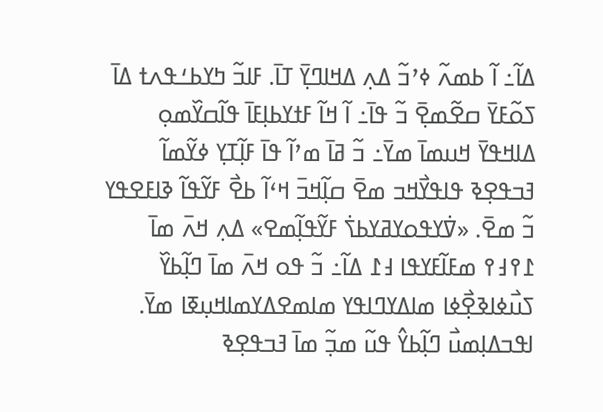ߡߊ߬߸ ߊ߬ ߕߘߍ߬ ߦߴߏ߬ ߡߍ߲ ߡߞߊߣߌ߲߫ ߠߊ߫. ߓߊߏ߬ ߤߌߕߑߟߍߙ ߡߊ߫ ߖߋ߬ߓߌ߫ ߛߐ߬ߘߐ߲߫ ߏ߬ ߟߊ߫߸ ߊ߬ ߞߊ߬ ߓߙߌߕߊ߲ߓߊ߫ ߟߊ߬ߛߌ߰ߘߋ߲ ߡߊߞߟߌ߫ ߞߎߘߊ߫ ߘߌ߫߸ ߏ߬ ߥߊ߫ ߘߴߊ߬ ߟߊ߫ ߓߊ߲߬ߠߌ߲ ߦߌ߬ߘߊ߬ ߔߏߟߐ߲ߢ ߟߊߟߌ߯ߞߏ ߘߐ߫ ߛߊ߲߬ߞߏ߫ ߞߵߊ߬ ߕߐ߯ ߓߌ߬ߟߊ߬ ߢߊߓߐߟߌ ߏ߬ ߘߐ߫. «ߜ߭ߌߟߋߌߥߌߕߖ߭ ߓߌ߬ߟߊ߲߬ߘߐ» ߡߍ߲ ߞߍ߫ ߘߊ߫ ߁߉߃߉ ߘߓߊ߬ߓߌߟߊ ߃߁ ߡߊ߬߸ ߏ߬ ߟߋ ߞߍ߫ ߘߊ߫ ߣߊ߲߬ߕߌ߰ ߖߎ߯ߦߊߢߐ߲߯ߦߊ ߘߊߡߌߣߊߟߌ ߘߊߘߐߡߌߘߊߞߎ߲ߧߊ ߘߌ߫. ߊߟߏߡߊ߲ߘߎ߯ ߣߊ߲߬ߕߌ߮ ߟߎ߬ ߘߏ߲߬ ߘߊ߫ ߔߏߟߐ߲ߢ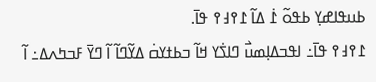ߕߎߟߊߝߌ߲ ߕߟߋ߬ ߁߭ ߡߊ߬ ߁߉߃߉ ߟߊ߫.
߁߉߃߉ ߟߊ߫߸ ߊߟߏߡߊ߲ߘߎ߯ ߣߊߖ߭ߌ ߞߊ߬ ߏߕߙߌߛ߭ ߡߌ߬ߣߊ߬ ߊ߬ ߣߌ߫ ߓߏߤߍߡ߸ ߊ߬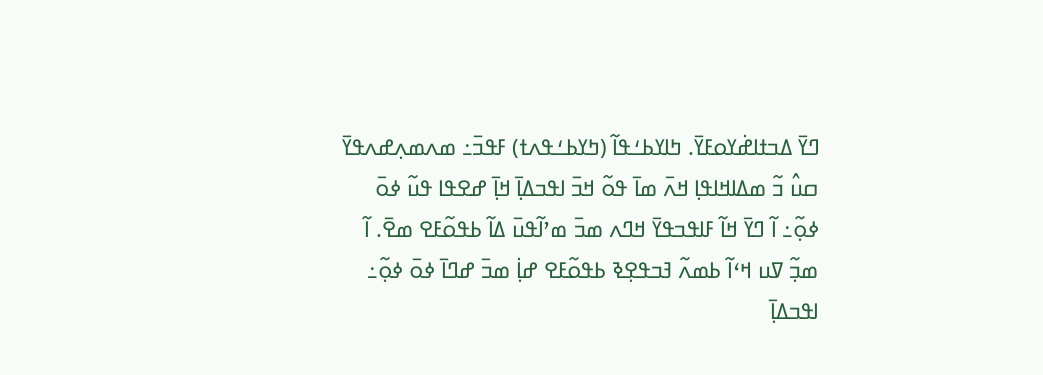ߣߌ߫ ߡߏߙߊߝ߭ߌߋߓߌ߫. ߤߊߌߕߑߟߊ߬ (ߤߌߕߑߟߍߙ) ߓߟߏ߫߸ ߘߍߘߍ߲ߝߍߟߌ߫ ߛߎ߮ ߏ߬ ߘߡߊߞߊߟߊ߲ ߞߍ߫ ߘߊ߫ ߟߋ߬ ߞߏ߫ ߊߟߏߡߊ߲߫ ߞߊ߲߫ ߝߐߟߊ ߟߎ߬ ߦߋ߫ ߦߋ߲߬߸ ߊ߬ ߣߌ߫ ߞߊ߬ ߓߊߟߏߟߌ߫ ߞߣߍ ߘߏ߫ ߘߴߊ߬ߟߎ߫ ߡߊ߬ ߕߟߋ߬ߓߐ ߘߐ߫. ߊ߬ ߘߏ߲߬ ߜߎ ߞߵߊ߬ ߕߘߍ߬ ߔߏߟߐ߲ߢ ߕߟߋ߬ߓߐ ߝߊ߲߭ ߘߏ߫ ߝߣߊ߫ ߦߋ߫ ߦߋ߲߬߸ ߊߟߏߡߊ߲߫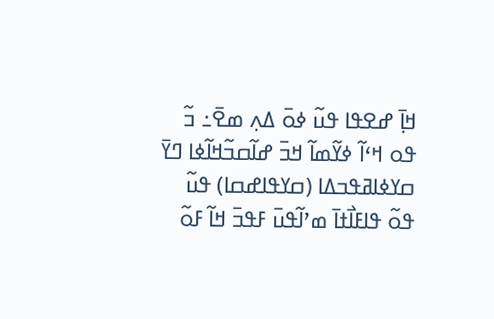ߞߊ߲߫ ߝߐߟߊ ߟߎ߬ ߦߋ߫ ߡߍ߲ ߘߐ߫߸ ߏ߬ ߟߋ ߞߵߊ߬ ߦߌ߬ߘߊ߬ ߞߏ߫ ߝߊ߬ߛߏ߬ߞߊ߬ߦߊ ߣߌ߫ ߛߌߦߊߥߟߏߡߊ (ߛߌߟߊߝߛߊ) ߟߎ߬ ߟߋ߬ ߟߊߓߊ߯ߙߊ߫ ߘߴߊ߬ߟߎ߫ ߓߟߏ߫ ߞߊ߬ ߓߋ߬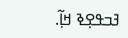ߔߏߟߐ߲ߢ ߞߊ߲߬.